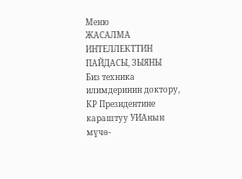Меню
ЖАСАЛМА ИНТЕЛЛЕКТТИН ПАЙДАСЫ, ЗЫЯНЫ
Биз техника илимдеринин доктору, КР Президентине караштуу УИАнын мүчө-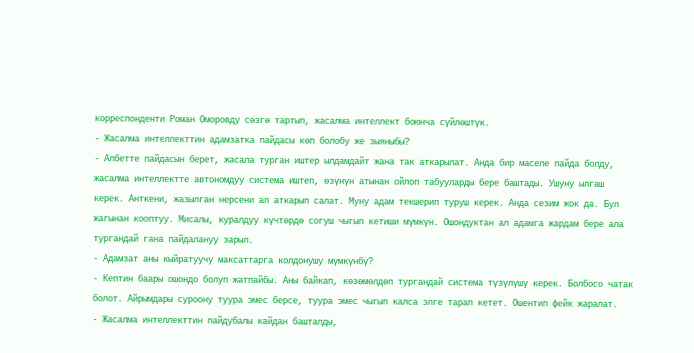корреспонденти Роман Оморовду сөзгө тартып, жасалма интеллект боюнча сүйлөштүк.
- Жасалма интеллекттин адамзатка пайдасы көп болобу же зыяныбы?
- Албетте пайдасын берет, жасала турган иштер ылдамдайт жана так аткарылат. Анда бир маселе пайда болду, жасалма интеллектте автономдуу система иштеп, өзүнүн атынан ойлоп табууларды бере баштады. Ушуну ылгаш керек. Анткени, жазылган нерсени ал аткарып салат. Муну адам текшерип туруш керек. Анда сезим жок да. Бул жагынан кооптуу. Мисалы, куралдуу күчтөрдө согуш чыгып кетиши мүмкүн. Ошондуктан ал адамга жардам бере ала тургандай гана пайдалануу зарыл.
- Адамзат аны кыйратуучу максаттарга колдонушу мүмкүнбү?
- Кептин баары ошондо болуп жатпайбы. Аны байкап, көзөмөлдөп тургандай система түзүлүшү керек. Болбосо чатак болот. Айрымдары суроону туура эмес берсе, туура эмес чыгып калса элге тарап кетет. Ошентип фейк жаралат.
- Жасалма интеллекттин пайдубалы кайдан башталды,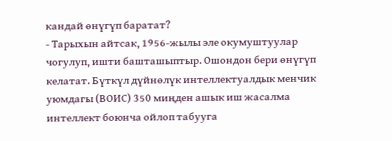кандай өнүгүп баратат?
- Тарыхын айтсак, 1956-жылы эле окумуштуулар чогулуп, ишти башташыптыр. Ошондон бери өнүгүп келатат. Бүткүл дүйнөлүк интеллектуалдык менчик уюмдагы (ВОИС) 350 миңден ашык иш жасалма интеллект боюнча ойлоп табууга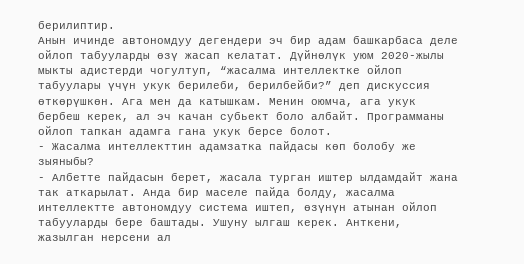берилиптир.
Анын ичинде автономдуу дегендери эч бир адам башкарбаса деле ойлоп табууларды өзү жасап келатат. Дүйнөлүк уюм 2020-жылы мыкты адистерди чогултуп, “жасалма интеллектке ойлоп табуулары үчүн укук берилеби, берилбейби?” деп дискуссия өткөрүшкөн. Ага мен да катышкам. Менин оюмча, ага укук бербеш керек, ал эч качан субьект боло албайт. Программаны ойлоп тапкан адамга гана укук берсе болот.
- Жасалма интеллекттин адамзатка пайдасы көп болобу же зыяныбы?
- Албетте пайдасын берет, жасала турган иштер ылдамдайт жана так аткарылат. Анда бир маселе пайда болду, жасалма интеллектте автономдуу система иштеп, өзүнүн атынан ойлоп табууларды бере баштады. Ушуну ылгаш керек. Анткени, жазылган нерсени ал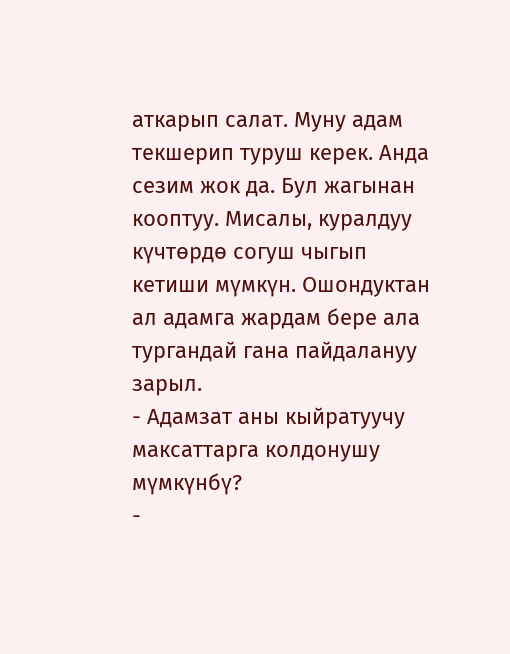аткарып салат. Муну адам текшерип туруш керек. Анда сезим жок да. Бул жагынан кооптуу. Мисалы, куралдуу күчтөрдө согуш чыгып кетиши мүмкүн. Ошондуктан ал адамга жардам бере ала тургандай гана пайдалануу зарыл.
- Адамзат аны кыйратуучу максаттарга колдонушу мүмкүнбү?
-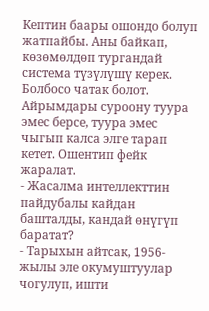Кептин баары ошондо болуп жатпайбы. Аны байкап, көзөмөлдөп тургандай система түзүлүшү керек. Болбосо чатак болот. Айрымдары суроону туура эмес берсе, туура эмес чыгып калса элге тарап кетет. Ошентип фейк жаралат.
- Жасалма интеллекттин пайдубалы кайдан башталды, кандай өнүгүп баратат?
- Тарыхын айтсак, 1956-жылы эле окумуштуулар чогулуп, ишти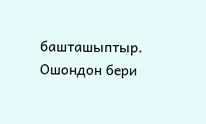башташыптыр. Ошондон бери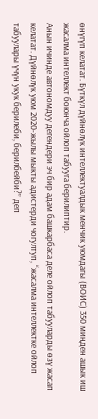өнүгүп келатат. Бүткүл дүйнөлүк интеллектуалдык менчик уюмдагы (ВОИС) 350 миңден ашык иш жасалма интеллект боюнча ойлоп табууга берилиптир.
Анын ичинде автономдуу дегендери эч бир адам башкарбаса деле ойлоп табууларды өзү жасап келатат. Дүйнөлүк уюм 2020-жылы мыкты адистерди чогултуп, “жасалма интеллектке ойлоп табуулары үчүн укук берилеби, берилбейби?” деп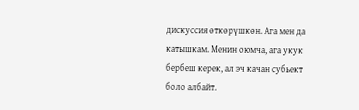дискуссия өткөрүшкөн. Ага мен да катышкам. Менин оюмча, ага укук бербеш керек, ал эч качан субьект боло албайт.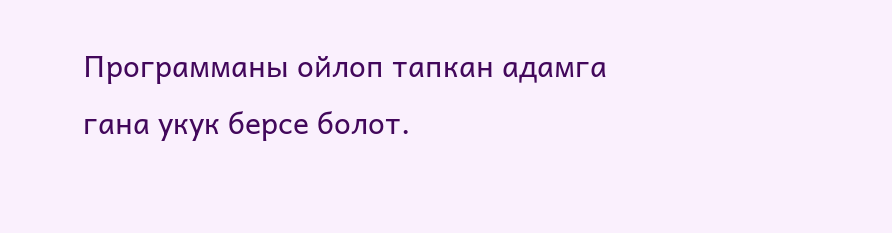Программаны ойлоп тапкан адамга гана укук берсе болот.